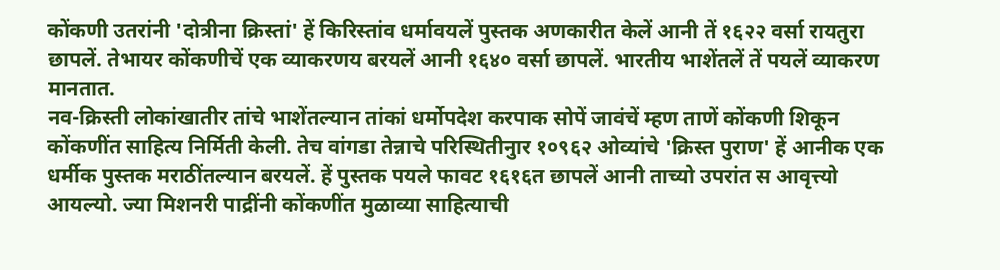कोंकणी उतरांनी 'दोत्रीना क्रिस्तां' हें किरिस्तांव धर्मावयलें पुस्तक अणकारीत केलें आनी तें १६२२ वर्सा रायतुरा छापलें. तेभायर कोंकणीचें एक व्याकरणय बरयलें आनी १६४० वर्सा छापलें. भारतीय भाशेंतलें तें पयलें व्याकरण मानतात.
नव-क्रिस्ती लोकांखातीर तांचे भाशेंतल्यान तांकां धर्मोपदेश करपाक सोपें जावंचें म्हण ताणें कोंकणी शिकून कोंकणींत साहित्य निर्मिती केली. तेच वांगडा तेन्नाचे परिस्थितीनुार १०९६२ ओव्यांचे 'क्रिस्त पुराण' हें आनीक एक धर्मीक पुस्तक मराठींतल्यान बरयलें. हें पुस्तक पयले फावट १६१६त छापलें आनी ताच्यो उपरांत स आवृत्त्यो आयल्यो. ज्या मिशनरी पाद्रींनी कोंकणींत मुळाव्या साहित्याची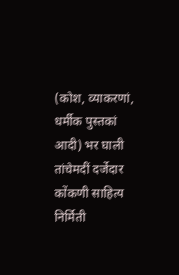(कोश, व्याकरणां, धर्मीक पुस्तकां आदी) भर घाली तांचेमदीं दर्जेदार कोंकणी साहित्य निर्मिती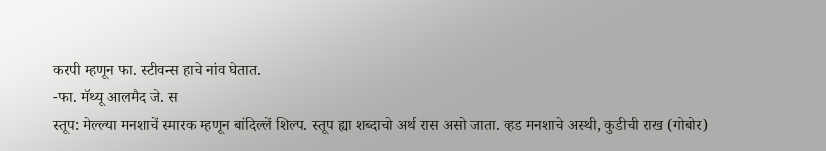करपी म्हणून फा. स्टीवन्स हाचे नांव घेतात.
-फा. मॅथ्यू आलमैद जे. स
स्तूप: मेल्ल्या मनशाचें स्मारक म्हणून बांदिल्लें शिल्प. स्तूप ह्या शब्दाचो अर्थ रास असो जाता. व्हड मनशाचे अस्थी, कुडीची राख (गोबोर)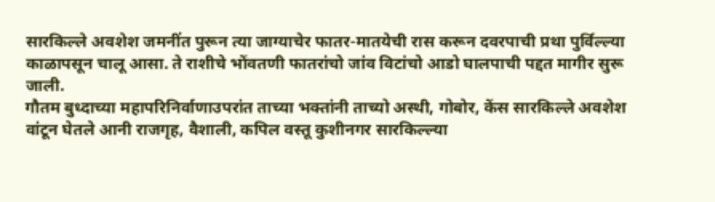सारकिल्ले अवशेश जमनींत पुरून त्या जाग्याचेर फातर-मातयेची रास करून दवरपाची प्रथा पुर्विल्ल्या काळापसून चालू आसा. ते राशीचे भोंवतणी फातरांचो जांव विटांचो आडो घालपाची पद्दत मागीर सुरू जाली.
गौतम बुध्दाच्या महापरिनिर्वाणाउपरांत ताच्या भक्तांनी ताच्यो अस्थी, गोबोर, केंस सारकिल्ले अवशेश वांटून घेतले आनी राजगृह, वैशाली, कपिल वस्तू कुशीनगर सारकिल्ल्या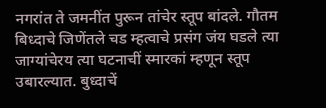नगरांत ते जमनींत पुरून तांचेर स्तूप बांदले. गौतम बिध्दाचे जिणेंतले चड म्हत्वाचे प्रसंग जंय घडले त्या जाग्यांचेरय त्या घटनाचीं स्मारकां म्हणून स्तूप उबारल्यात. बुध्दाचें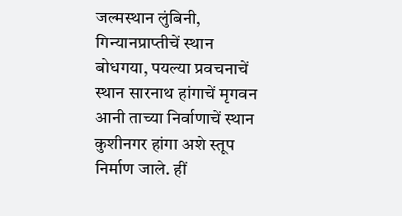जल्मस्थान लुंबिनी, गिन्यानप्राप्तीचें स्थान बोधगया, पयल्या प्रवचनाचें स्थान सारनाथ हांगाचें मृगवन आनी ताच्या निर्वाणाचें स्थान कुशीनगर हांगा अशे स्तूप निर्माण जाले. हीं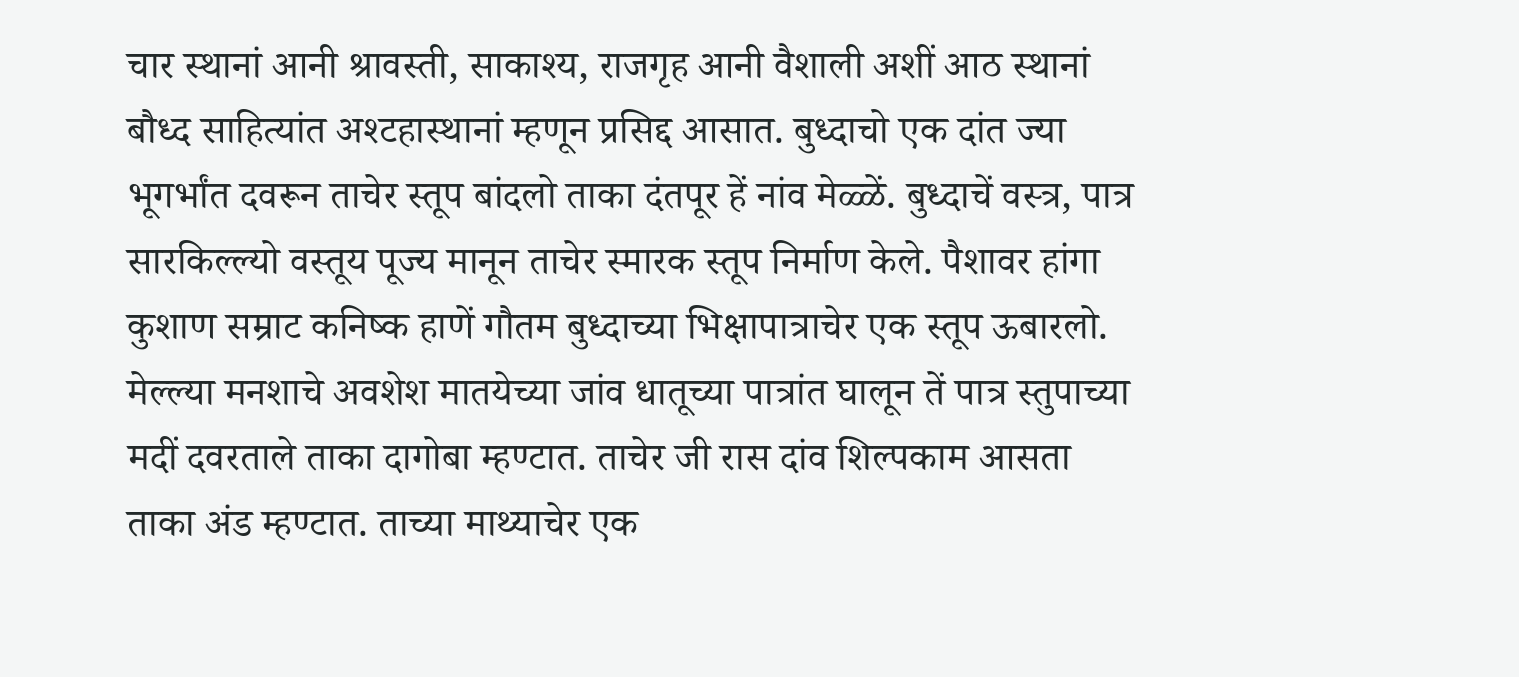चार स्थानां आनी श्रावस्ती, साकाश्य, राजगृह आनी वैशाली अशीं आठ स्थानां बौध्द साहित्यांत अश्टहास्थानां म्हणून प्रसिद्द आसात. बुध्दाचो एक दांत ज्या भूगर्भांत दवरून ताचेर स्तूप बांदलो ताका दंतपूर हें नांव मेळ्ळें. बुध्दाचें वस्त्र, पात्र सारकिल्ल्यो वस्तूय पूज्य मानून ताचेर स्मारक स्तूप निर्माण केले. पैशावर हांगा कुशाण सम्राट कनिष्क हाणें गौतम बुध्दाच्या भिक्षापात्राचेर एक स्तूप ऊबारलो.
मेल्ल्या मनशाचे अवशेश मातयेच्या जांव धातूच्या पात्रांत घालून तें पात्र स्तुपाच्या मदीं दवरताले ताका दागोबा म्हण्टात. ताचेर जी रास दांव शिल्पकाम आसता ताका अंड म्हण्टात. ताच्या माथ्याचेर एक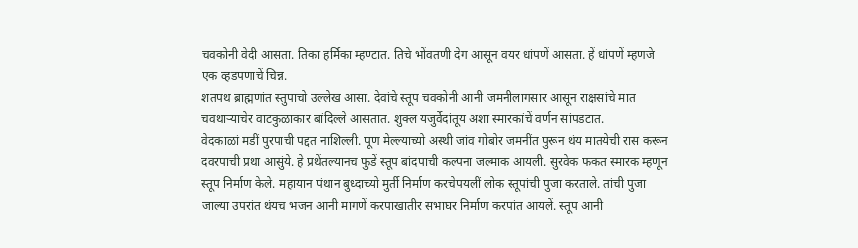चवकोनी वेदी आसता. तिका हर्मिका म्हण्टात. तिचे भोंवतणी देग आसून वयर धांपणें आसता. हें धांपणें म्हणजे एक व्हडपणाचें चिन्न.
शतपथ ब्राह्मणांत स्तुपाचो उल्लेख आसा. देवांचे स्तूप चवकोनी आनी जमनीलागसार आसून राक्षसांचे मात चवथाऱ्याचेर वाटकुळाकार बांदिल्ले आसतात. शुक्ल यजुर्वेदांतूय अशा स्मारकांचें वर्णन सांपडटात.
वेदकाळां मडीं पुरपाची पद्दत नाशिल्ली. पूण मेल्ल्याच्यो अस्थी जांव गोबोर जमनींत पुरून थंय मातयेची रास करून दवरपाची प्रथा आसुंये. हे प्रथेंतल्यानच फुडें स्तूप बांदपाची कल्पना जल्माक आयली. सुरवेक फकत स्मारक म्हणून स्तूप निर्माण केले. महायान पंथान बुध्दाच्यो मुर्ती निर्माण करचेपयलीं लोक स्तूपांची पुजा करताले. तांची पुजा जाल्या उपरांत थंयच भजन आनी मागणें करपाखातीर सभाघर निर्माण करपांत आयलें. स्तूप आनी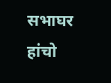सभाघर हांचो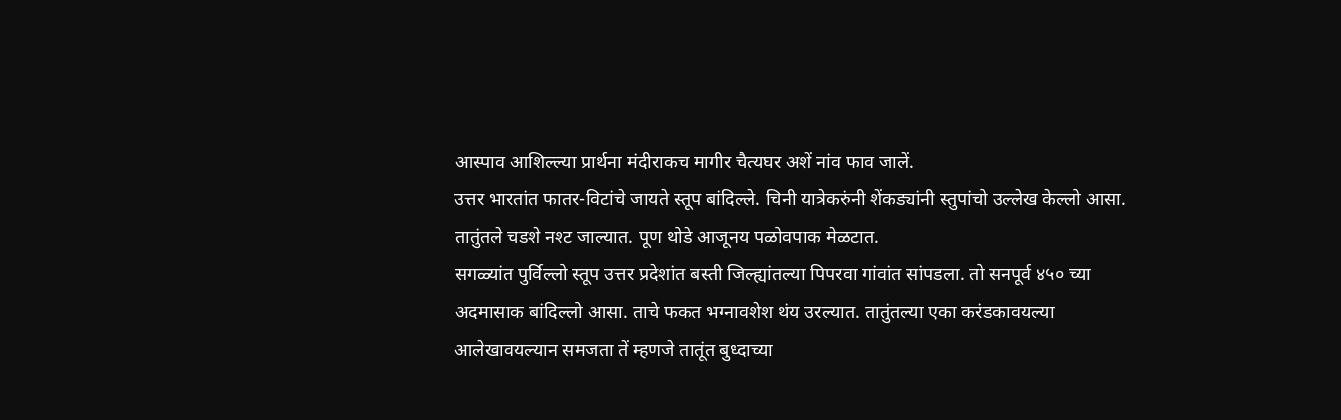आस्पाव आशिल्ल्या प्रार्थना मंदीराकच मागीर चैत्यघर अशें नांव फाव जालें.
उत्तर भारतांत फातर-विटांचे जायते स्तूप बांदिल्ले. चिनी यात्रेकरुंनी शेंकड्यांनी स्तुपांचो उल्लेख केल्लो आसा. तातुंतले चडशे नश्ट जाल्यात. पूण थोडे आजूनय पळोवपाक मेळटात.
सगळ्यांत पुर्विल्लो स्तूप उत्तर प्रदेशांत बस्ती जिल्ह्यांतल्या पिपरवा गांवांत सांपडला. तो सनपूर्व ४५० च्या अदमासाक बांदिल्लो आसा. ताचे फकत भग्नावशेश थंय उरल्यात. तातुंतल्या एका करंडकावयल्या आलेखावयल्यान समजता तें म्हणजे तातूंत बुध्दाच्या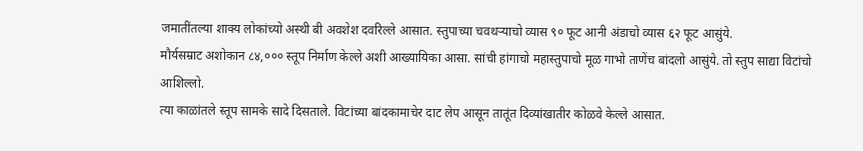जमातींतल्या शाक्य लोकांच्यो अस्थी बी अवशेश दवरिल्ले आसात. स्तुपाच्या चवथऱ्याचो व्यास ९० फूट आनी अंडाचो व्यास ६२ फूट आसुंये.
मौर्यसम्राट अशोकान ८४,००० स्तूप निर्माण केल्ले अशी आख्यायिका आसा. सांची हांगाचो महास्तुपाचो मूळ गाभो ताणेंच बांदलो आसुंये. तो स्तुप साद्या विटांचो आशिल्लो.
त्या काळांतले स्तूप सामके सादे दिसताले. विटांच्या बांदकामाचेर दाट लेप आसून तातूंत दिव्यांखातीर कोळवे केल्ले आसात.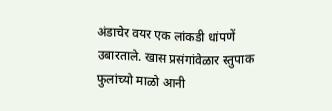अंडाचेर वयर एक लांकडी धांपणें उबारताले. खास प्रसंगांवेळार स्तुपाक फुलांच्यो माळो आनी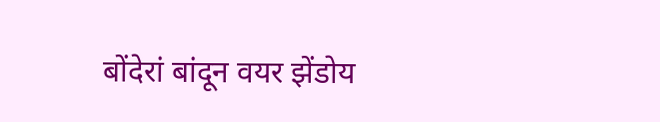बोंदेरां बांदून वयर झेंडोय